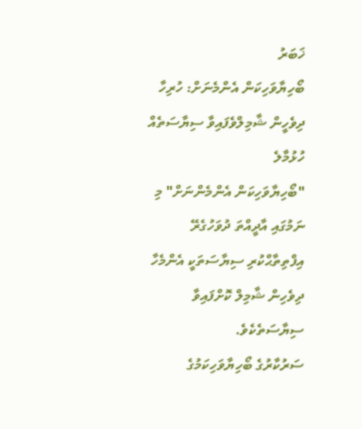ޚަބަރު
ބޯހިޔާވަހިކަން އެންމެނަށް: ހުރިހާ ދިވެހީން ޝާމިލްވެފައިވާ ސިޔާސަތެއް
ހުޅުމާލެ
"ބޯހިޔާވަހިކަން އެންމެންނަށް" މި ނަމުގައި އާދީއްތަ ދުވަހުގެރޭ އިފްތިތާޙްކުރި ސިޔާސަތަކީ އެންމެހާ ދިވެހިން ޝާމިލް ކޮށްފައިވާ ސިޔާސަތެކެވެ.
ސަރުކާރުގެ ބޯހިޔާވަހިކަމުގެ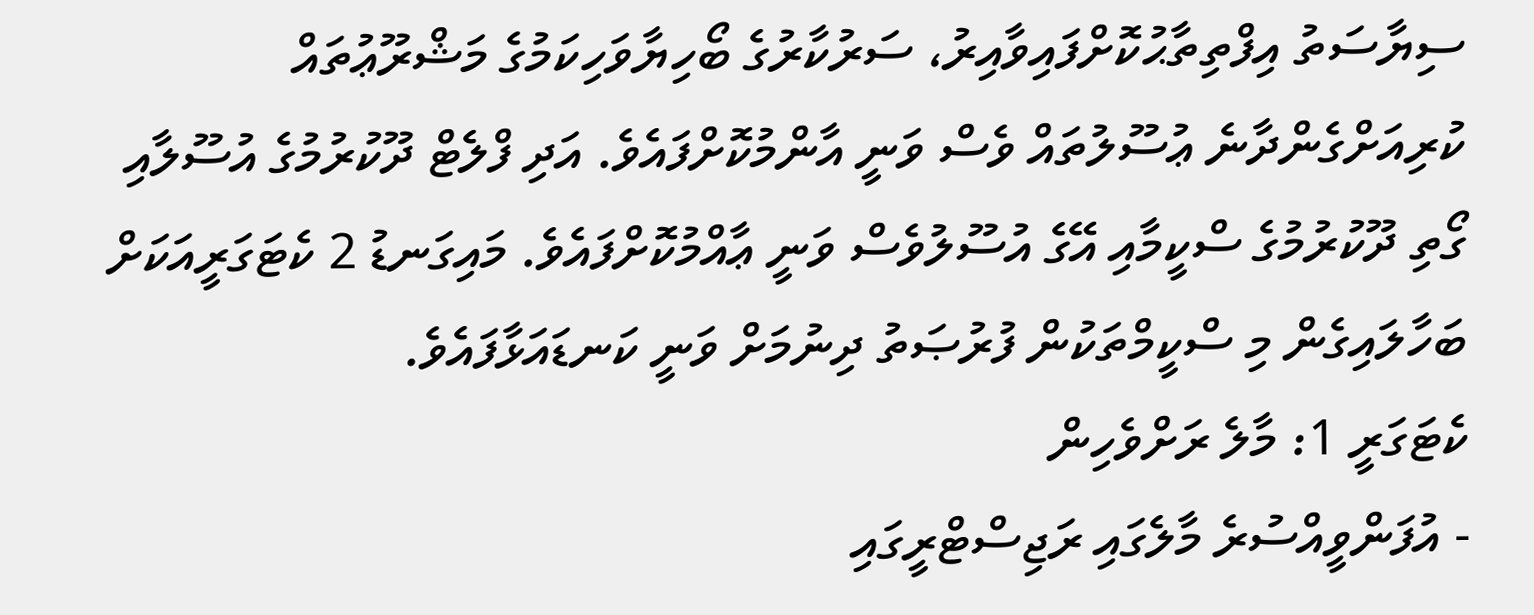ސިޔާސަތު އިފްތިތާޙުކޮށްފައިވާއިރު، ސަރުކާރުގެ ބޯހިޔާވަހިކަމުގެ މަޝްރޫޢުތައް ކުރިއަށްގެންދާނެ ޢުސޫލުތައް ވެސް ވަނީ އާންމުކޮށްފައެވެ. އަދި ފްލެޓް ދޫކުރުމުގެ އުސޫލާއި ގޯތި ދޫކުރުމުގެ ސްކީމާއި އޭގެ އުސޫލުވެސް ވަނީ ޢާއްމުކޮށްފައެވެ. މައިގަނޑު 2 ކެޓަގަރީއަކަށް ބަހާލައިގެން މި ސްކީމްތަކުން ފުރުޞަތު ދިނުމަށް ވަނީ ކަނޑައަޅާފައެވެ.
ކެޓަގަރީ 1: މާލެ ރަށްވެހިން
- އުފަންވީއްސުރެ މާލެގައި ރަޖިސްޓްރީގައި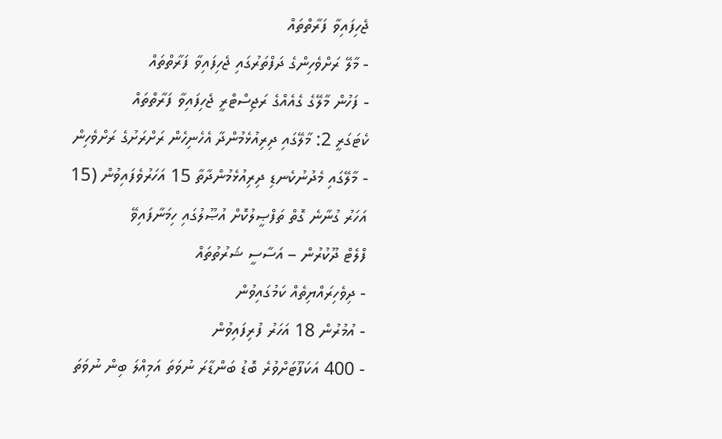ޖެހިފައިވާ ފަރާތްތައް
- މާލޭ ރަށްވެހިންގެ ދަފްތަރުގައި ޖެހިފައިވާ ފަރާތްތައް
- ފަހުން މާލޭގެ ގެއެއްގެ ރަޖިސްޓްރީ ޖެހިފައިވާ ފަރާތްތައް
ކެޓަގަރީ 2: މާލޭގައި ދިރިއުޅެމުންދާ އެހެނިހެން ރަށްރަށުގެ ރަށްވެހިން
- މާލޭގައި މެދުނުކެނޑި ދިރިއުޅެމުންދާތާ 15 އަހަރުވެފައިވުން (15 އަހަރު ގުނާނެ ގޮތް ތަފްޞީލުކޮށް އުޞޫލުގައި ހިމަނާފައިވޭ
ފްލެޓް ދޫކުރުން – އަސާސީ ޝަރުތުތައް
- ދިވެހިރައްޔިތެއް ކަމުގައިވުން
- އުމުރުން 18 އަހަރު ފުރިފައިވުން
- 400 އަކަފޫޓަށްވުރެ ބޮޑު ބަންޑާރަ ނުވަތަ އަމިއްލަ ބިން ނުވަތަ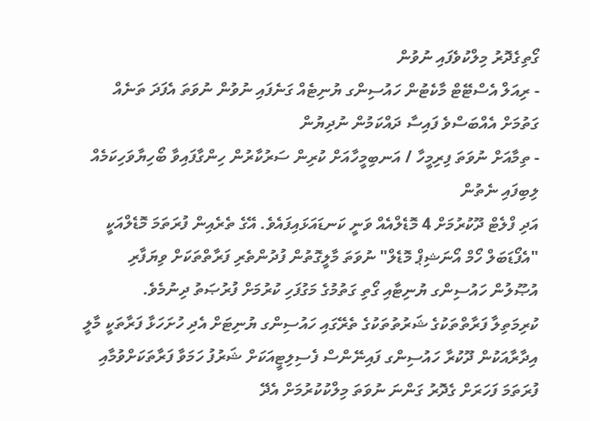ގޯތިގެދޮރު މިލްކުވެފައި ނުވުން
- ރިއަލް އެސްޓޭޓް މާކެޓުން ހައުސިންގ ޔުނިޓެއް ގަނެފައި ނުވުން ނުވަތަ އެފަދަ ތަނެއް ގަތުމަށް އެއްބަސްވެ ފައިސާ ދައްކަމުން ނުދިޔުން
- ތިމާއަށް ނުވަތަ ފިރިމީހާ / އަނބިމީހާއަށް ކުރިން ސަރުކާރުން ހިންގާފައިވާ ބޯހިޔާވަހިކަމެއް ލިބިފައި ނެތުން
އަދި ފްލެޓް ދޫކުރުމަށް 4 މޮޑެލްއެއް ވަނީ ކަނޑައަޅައިފައެވެ. އޭގެ ތެރެއިން ފުރަތަމަ މޮޑެލްއަކީ "އެފޯޑަބަލް ހޯމް އޯނަޝިޕް މޮޑެލް" ނުވަތަ މާލީގޮތުން ފުދުންތެރި ފަރާތްތަކަށް ވިޔަފާރި އުޞޫލުން ހައުސިންގ ޔުނިޓާއި ގޯތި ގަތުމުގެ މަގުފަހި ކުރުމަށް ފުރުޞަތު ދިނުމެވެ.
ކުރިމަތިލާ ފަރާތްތަކުގެ ޝަރުތުތަކުގެ ތެރޭގައި ހައުސިންގ ޔުނިޓަށް އެދި ހުށަހަޅާ ފަރާތަކީ މާލީ އިދާރާއަކުން ދޫކުރާ ހައުސިންގ ފައިނޭންސް ފެސިލިޓީއަކަށް ޝަރުފު ހަމަވާ ފަރާތަކަށްވުމާއި ފުރަތަމަ ފަހަރަށް ގެދޮރު ގަންނަ ނުވަތަ މިލްކުކުރުމަށް އެދޭ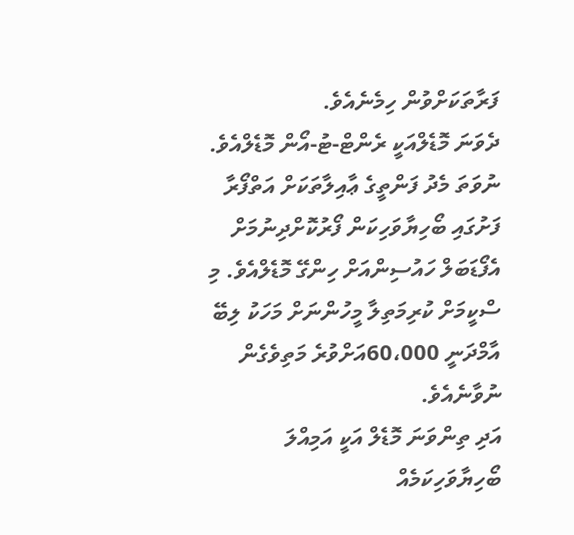ފަރާތަކަށްވުން ހިމެނެއެވެ.
ދެވަނަ މޮޑެލްއަކީ ރެންޓް-ޓު-އޯން މޮޑެލްއެވެ. ނުވަތަ މެދު ފަންތީގެ ޢާއިލާތަކަށް އަތްފޯރާ ފަށުގައި ބޯހިޔާވަހިކަން ފޯރުކޮށްދިނުމަށް އެފޯޑަބަލް ހައުސިންއަށް ހިންގޭ މޮޑެލްއެވެ. މި ސްކީމަށް ކުރިމަތިލާ މީހުންނަށް މަހަކު ލިބޭ އާމްދަނީ 60،000އަށްވުރެ މަތިވެގެން ނުވާނެއެވެ.
އަދި ތިންވަނަ މޮޑެލް އަކީ އަމިއްލަ ބޯހިޔާވަހިކަމެއް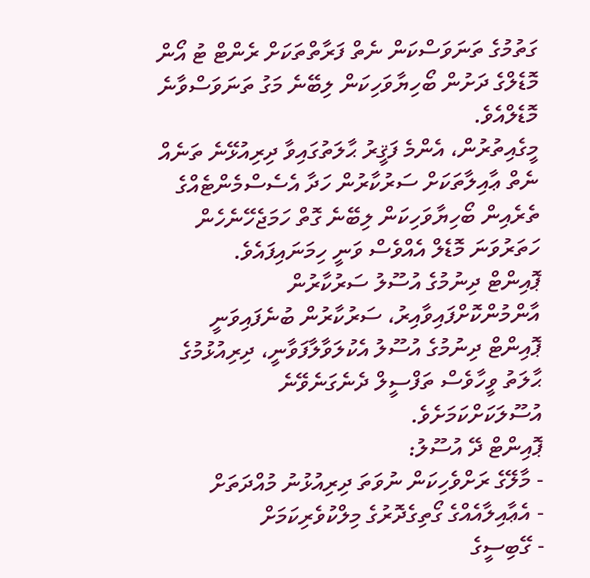ގަތުމުގެ ތަނަވަސްކަން ނެތް ފަރާތްތަކަށް ރެންޓް ޓު އޯން މޮޑެލްގެ ދަށުން ބޯހިޔާވަހިކަން ލިބޭނެ މަގު ތަނަވަސްވާނެ މޮޑެލްއެވެ.
މީގެއިތުރުން، އެންމެ ފަޤީރު ޙާލަތުގައިވާ ދިރިއުޅޭނެ ތަނެއް ނެތް ޢާއިލާތަކަށް ސަރުކާރުން ހަދާ އެސެސްމެންޓެއްގެ ތެރެއިން ބޯހިޔާވަހިކަން ލިބޭނެ ގޮތް ހަމަޖެހޭނެހެން ހަތަރުވަނަ މޮޑެލް އެއްވެސް ވަނީ ހިމަނައިފައެވެ.
ޕޮއިންޓް ދިނުމުގެ އުސޫލު ސަރުކާރުން އާންމުންކޮށްފައިވާއިރު، ސަރުކާރުން ބުނެފައިވަނީ ޕޮއިންޓް ދިނުމުގެ އުސޫލު އެކުލަވާލާފަވާނީ، ދިރިއުޅުމުގެ ޙާލަތު ވީހާވެސް ތަފްސީލް ދެނެގަނެވޭނެ އުސޫލަކަށްކަމަށެވެ.
ޕޮއިންޓް ދޭ އުސޫލު:
- މާލޭގެ ރަށްވެހިކަން ނުވަތަ ދިރިއުޅުނު މުއްދަތަށް
- އެޢާއިލާއެއްގެ ގޯތިގެދޮރުގެ މިލްކުވެރިކަމަށް
- ގޭބިސީގެ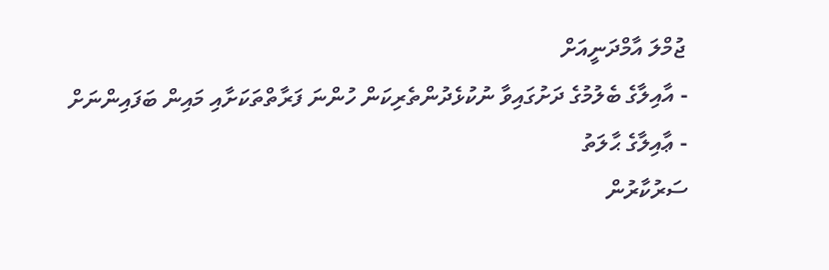ޖުމްލަ އާމްދަނީއަށް
- އާއިލާގެ ބެލުމުގެ ދަށުގައިވާ ނުކުޅެދުންތެރިކަން ހުންނަ ފަރާތްތަކަށާއި މައިން ބަފައިންނަށް
- ޢާއިލާގެ ޙާލަތު
ސަރުކާރުން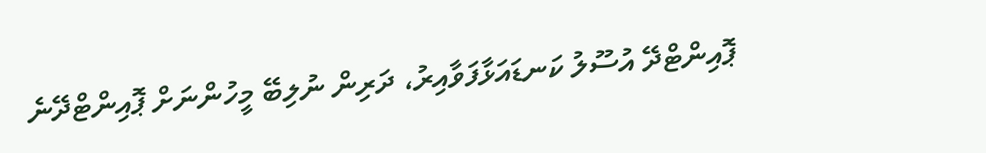ޕޮއިންޓްދޭ އުސޫލު ކަނޑައަޅާފަވާއިރު، ދަރިން ނުލިބޭ މީހުންނަށް ޕޮއިންޓްދޭނެ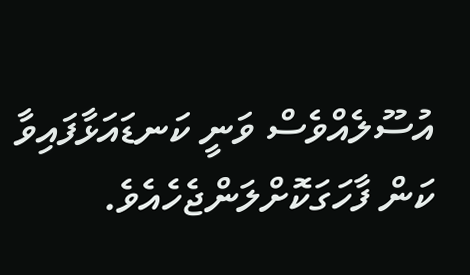އުސޫލެއްވެސް ވަނީ ކަނޑައަޅާފައިވާ ކަން ފާހަގަކޮށްލަންޖެހެއެވެ.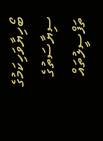ބޯހިޔާވަހިކަމުގެ ސިޔާސަތުގެ ތަފްސީލުތައް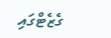ގެޒެޓްގައި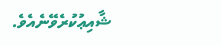ޝާއިޢުކުރެވޭނެއެވެ.